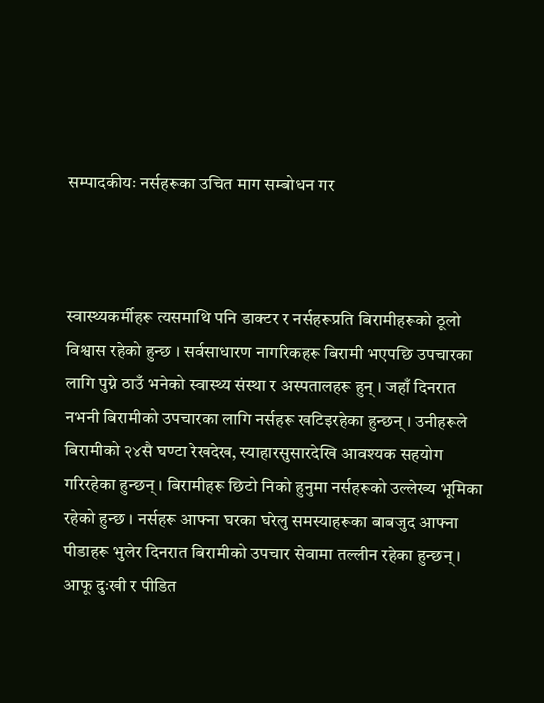सम्पादकीयः नर्सहरूका उचित माग सम्बोधन गर



स्वास्थ्यकर्मीहरू त्यसमाथि पनि डाक्टर र नर्सहरूप्रति बिरामीहरूको ठूलो विश्वास रहेको हुन्छ । सर्वसाधारण नागरिकहरू बिरामी भएपछि उपचारका लागि पुग्ने ठाउँ भनेको स्वास्थ्य संस्था र अस्पतालहरू हुन् । जहाँ दिनरात नभनी बिरामीको उपचारका लागि नर्सहरू खटिइरहेका हुन्छन् । उनीहरूले बिरामीको २४सै घण्टा रेखदेख, स्याहारसुसारदेखि आवश्यक सहयोग गरिरहेका हुन्छन् । बिरामीहरू छिटो निको हुनुमा नर्सहरूको उल्लेख्य भूमिका रहेको हुन्छ । नर्सहरू आफ्ना घरका घरेलु समस्याहरूका बाबजुद आफ्ना पीडाहरू भुलेर दिनरात बिरामीको उपचार सेवामा तल्लीन रहेका हुन्छन् । आफू दुःखी र पीडित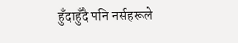हुँदाहुँदै पनि नर्सहरूले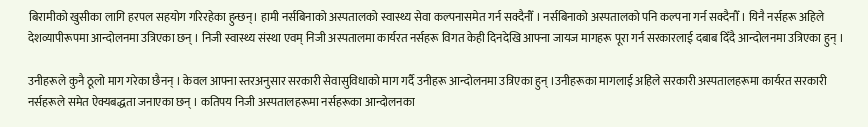बिरामीको खुसीका लागि हरपल सहयोग गरिरहेका हुन्छन्। हामी नर्सबिनाको अस्पतालको स्वास्थ्य सेवा कल्पनासमेत गर्न सक्दैनौँ । नर्सबिनाको अस्पतालको पनि कल्पना गर्न सक्दैनौँ । यिनै नर्सहरू अहिले देशव्यापीरूपमा आन्दोलनमा उत्रिएका छन् । निजी स्वास्थ्य संस्था एवम् निजी अस्पतालमा कार्यरत नर्सहरू विगत केही दिनदेखि आफ्ना जायज मागहरू पूरा गर्न सरकारलाई दबाब दिँदै आन्दोलनमा उत्रिएका हुन् ।

उनीहरूले कुनै ठूलो माग गरेका छैनन् । केवल आफ्ना स्तरअनुसार सरकारी सेवासुविधाको माग गर्दै उनीहरू आन्दोलनमा उत्रिएका हुन् ।उनीहरूका मागलाई अहिले सरकारी अस्पतालहरूमा कार्यरत सरकारी नर्सहरूले समेत ऐक्यबद्धता जनाएका छन् । कतिपय निजी अस्पतालहरूमा नर्सहरूका आन्दोलनका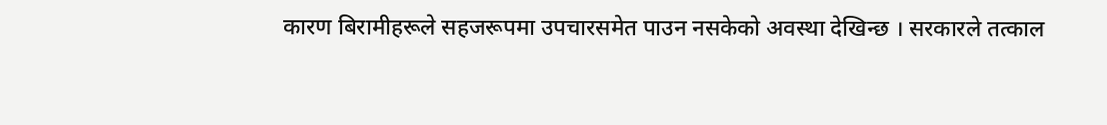कारण बिरामीहरूले सहजरूपमा उपचारसमेत पाउन नसकेको अवस्था देखिन्छ । सरकारले तत्काल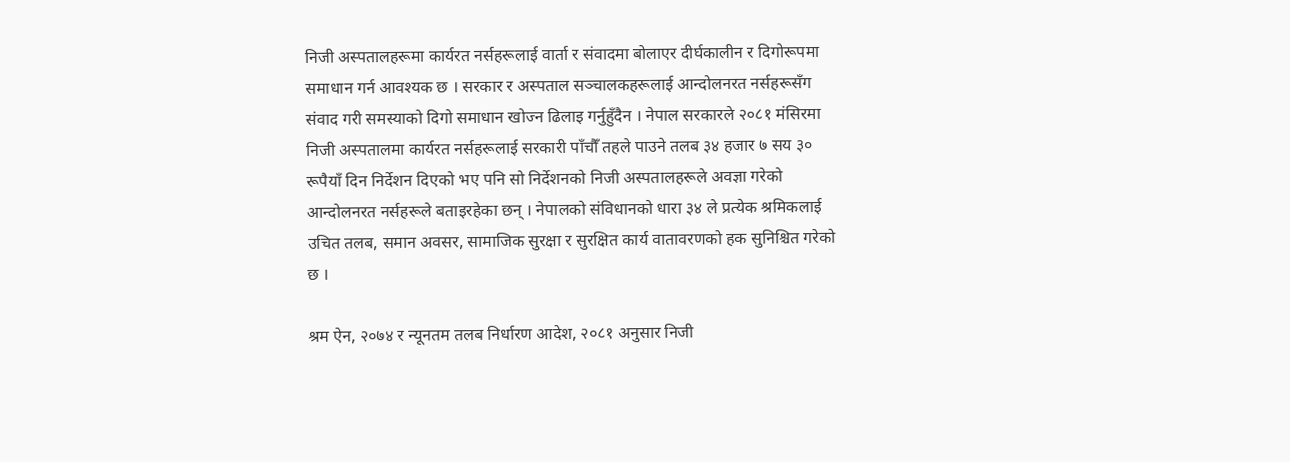निजी अस्पतालहरूमा कार्यरत नर्सहरूलाई वार्ता र संवादमा बोलाएर दीर्घकालीन र दिगोरूपमा समाधान गर्न आवश्यक छ । सरकार र अस्पताल सञ्चालकहरूलाई आन्दोलनरत नर्सहरूसँग संवाद गरी समस्याको दिगो समाधान खोज्न ढिलाइ गर्नुहुँदैन । नेपाल सरकारले २०८१ मंसिरमा निजी अस्पतालमा कार्यरत नर्सहरूलाई सरकारी पाँचौँ तहले पाउने तलब ३४ हजार ७ सय ३० रूपैयाँ दिन निर्देशन दिएको भए पनि सो निर्देशनको निजी अस्पतालहरूले अवज्ञा गरेको आन्दोलनरत नर्सहरूले बताइरहेका छन् । नेपालको संविधानको धारा ३४ ले प्रत्येक श्रमिकलाई उचित तलब, समान अवसर, सामाजिक सुरक्षा र सुरक्षित कार्य वातावरणको हक सुनिश्चित गरेको छ ।

श्रम ऐन, २०७४ र न्यूनतम तलब निर्धारण आदेश, २०८१ अनुसार निजी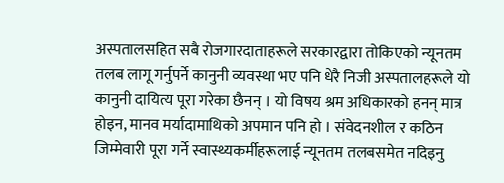अस्पतालसहित सबै रोजगारदाताहरूले सरकारद्वारा तोकिएको न्यूनतम तलब लागू गर्नुपर्ने कानुनी व्यवस्था भए पनि धेरै निजी अस्पतालहरूले यो कानुनी दायित्य पूरा गरेका छैनन् । यो विषय श्रम अधिकारको हनन् मात्र होइन, मानव मर्यादामाथिको अपमान पनि हो । संवेदनशील र कठिन जिम्मेवारी पूरा गर्ने स्वास्थ्यकर्मीहरूलाई न्यूनतम तलबसमेत नदिइनु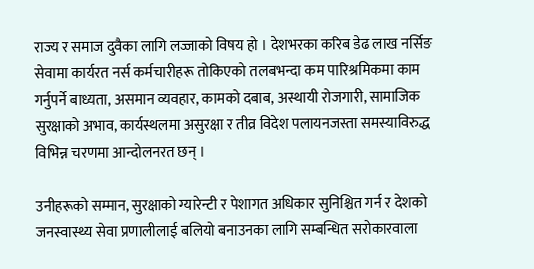राज्य र समाज दुवैका लागि लज्जाको विषय हो । देशभरका करिब डेढ लाख नर्सिङ सेवामा कार्यरत नर्स कर्मचारीहरू तोकिएको तलबभन्दा कम पारिश्रमिकमा काम गर्नुपर्ने बाध्यता, असमान व्यवहार, कामको दबाब, अस्थायी रोजगारी, सामाजिक सुरक्षाको अभाव, कार्यस्थलमा असुरक्षा र तीव्र विदेश पलायनजस्ता समस्याविरुद्ध विभिन्न चरणमा आन्दोलनरत छन् ।

उनीहरूको सम्मान, सुरक्षाको ग्यारेन्टी र पेशागत अधिकार सुनिश्चित गर्न र देशको जनस्वास्थ्य सेवा प्रणालीलाई बलियो बनाउनका लागि सम्बन्धित सरोकारवाला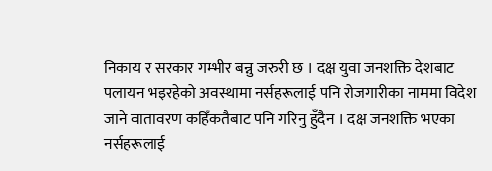निकाय र सरकार गम्भीर बन्नु जरुरी छ । दक्ष युवा जनशक्ति देशबाट पलायन भइरहेको अवस्थामा नर्सहरूलाई पनि रोजगारीका नाममा विदेश जाने वातावरण कहिँकतैबाट पनि गरिनु हुँदैन । दक्ष जनशक्ति भएका नर्सहरूलाई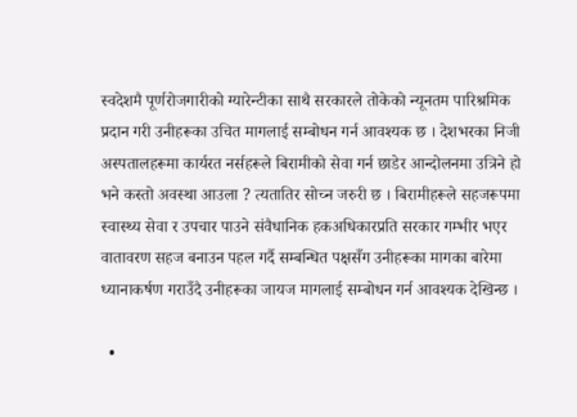स्वदेशमै पूर्णरोजगारीको ग्यारेन्टीका साथै सरकारले तोकेको न्यूनतम पारिश्रमिक प्रदान गरी उनीहरूका उचित मागलाई सम्बोधन गर्न आवश्यक छ । देशभरका निजी अस्पतालहरूमा कार्यरत नर्सहरूले बिरामीको सेवा गर्न छाडेर आन्दोलनमा उत्रिने हो भने कस्तो अवस्था आउला ? त्यतातिर सोच्न जरुरी छ । बिरामीहरूले सहजरूपमा स्वास्थ्य सेवा र उपचार पाउने संवैधानिक हकअधिकारप्रति सरकार गम्भीर भएर वातावरण सहज बनाउन पहल गर्दै सम्बन्धित पक्षसँग उनीहरूका मागका बारेमा ध्यानाकर्षण गराउँदै उनीहरूका जायज मागलाई सम्बोधन गर्न आवश्यक देखिन्छ ।

  •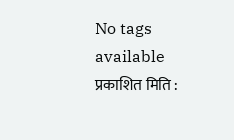No tags available
प्रकाशित मिति :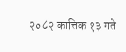२०८२ कात्तिक १३ गते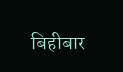बिहीबार